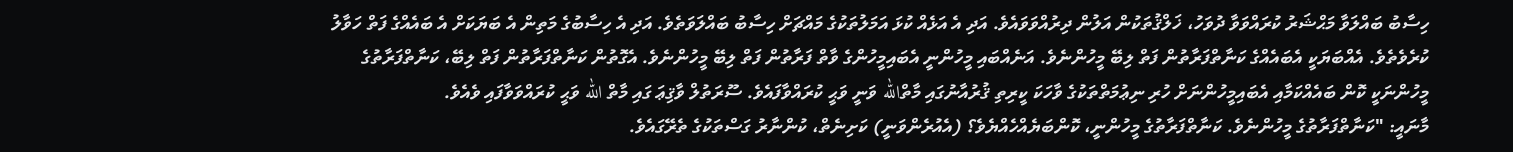ހިސާބު ބައްލަވާ މަޙްޝަރު ކުރައްވަވާ ދުވަހު، ޚަލްޤުތަކުން އަލުން ދިރުއްވަވައެވެ. އަދި އެ އަޅެއް ކުޅަ އަމަލުތަކުގެ މައްޗަށް ހިސާބު ބައްލަވަތެވެ. އަދި އެ ހިސާބުގެ މަތިން އެ ބަޔަކަށް އެ ބައެއްގެ ފަތް ހަވާލު ކުރެވެތެވެ. އެއްބަޔަކީ އެބައެއްގެ ކަނާތްފަރާތުން ފަތް ލިބޭ މީހުންނެވެ. އަނެއްބައި މީހުންނީ އެބައިމީހުންގެ ވާތް ފަރާތުން ފަތް ލިބޭ މީހުންނެވެ. އެގޮތުން ކަނާތްފަރާތުން ފަތް ލިބޭ، ކަނާތްފަރާތުގެ މީހުންނަކީ ކޮން ބައެއްކަމާއި އެބައިމީހުންނަށް ހުރި ނިޢުމަތްތަކުގެ ވާހަކަ ކީރިތި ޤުރުއާނުގައި މާތްالله ވަނީ ވަޙީ ކުރައްވާފައެވެ. ސޫރަތުލް ވާޤިޢަ ގައި މާތް الله ވަޙީ ކުރައްވަވާފައި ވެއެވެ.
މާނައީ: "ކަނާތްފަރާތުގެ މީހުންނެވެ. ކަނާތްފަރާތުގެ މީހުންނީ، ކޮންބަޔެއްހެއްޔެވެ؟ (އެއުރެންވަނީ) ކަށިނެތް، ކުންނާރު ގަސްތަކުގެ ތެރޭގައެވެ.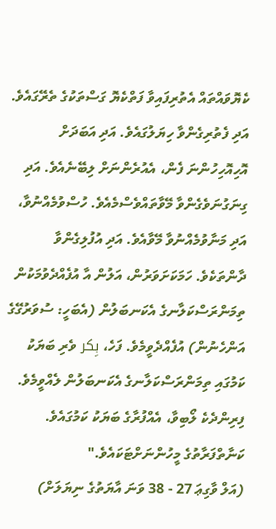ކެޔޮވައްތައް އެތުރިފައިވާ ފަތްކެޔޮ ގަސްތަކުގެ ތެރޭގައެވެ. އަދި ފެތުރިގެންވާ ހިޔަލުގައެވެ. އަދި އަބަދަށް އޮހިއޮހިހުންނަ ފެން، އެއުރެންނަށް ލިބޭނެއެވެ. އަދި ގިނަގުނަވެގެންވާ މޭވާތައްވެސްމެއެވެ. ހުސްވުމެއްނުވާ، އަދި މަނާވުމެއްނުވާ މޭވާއެވެ. އަދި އުފުލިގެންވާ ދާންތަކެވެ. ހަމަކަށަވަރުން، އަލުން އާ އުފެއްދެވުމަކުން ތިމަންރަސްކަލާނގެ އެކަނބަލުން (އެބަހީ: ސުވަރުގޭގެ އަންހެނުން) އުފެއްދެވީމެވެ. ފަހެ، بِكر ވެރި ބަޔަކު ކަމުގައި ތިމަންރަސްކަލާނގެ އެކަނބަލުން ލެއްވީމެވެ. ފިރިންދެކެ ލޯބިވާ، އެއްފުރާގެ ބަޔަކު ކަމުގައެވެ. ކަނާތްފަރާތުގެ މީހުންނަށްޓަކައެވެ."
(އަލް ވާގިޢަ 27 - 38 ވަނަ އާޔަތުގެ ނިޔަލަށް)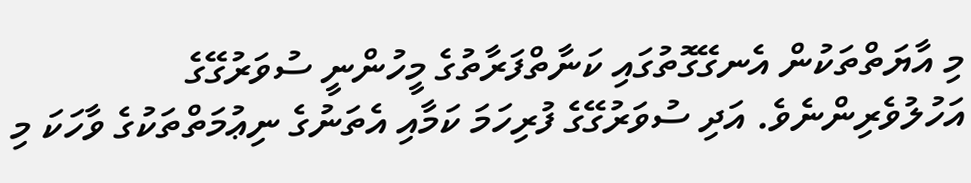މި އާޔަތްތަކުން އެނގޭގޮތުގައި ކަނާތްފަރާތުގެ މީހުންނީ ސުވަރުގޭގެ އަހުލުވެރިންނެވެ. އަދި ސުވަރުގޭގެ ފުރިހަމަ ކަމާއި އެތަނުގެ ނިޢުމަތްތަކުގެ ވާހަކަ މި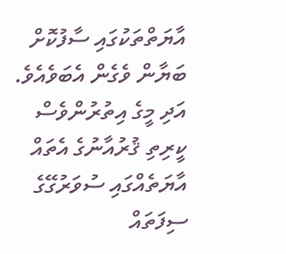އާޔަތްތަކުގައި ސާފުކޮށް ބަޔާން ވެގެން އެބަވެއެވެ. އަދި މީގެ އިތުރުންވެސް ކީރިތި ޤުރުއާނުގެ އެތައް އާޔަތެއްގައި ސުވަރުގޭގެ ސިފަތައް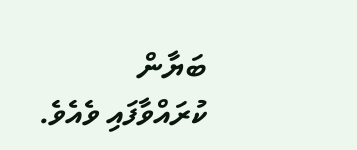ބަޔާން ކުރައްވާފައި ވެއެވެ.